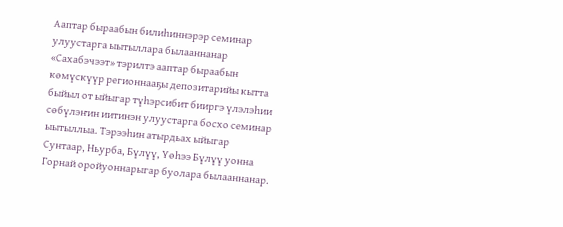Ааптар быраабын билиһиннэрэр семинар улуустарга ыытыллара былааннанар
«Сахабэчээт» тэрилтэ ааптар быраабын көмүскүүр регионнааҕы депозитарийы кытта быйыл от ыйыгар түһэрсибит бииргэ үлэлэһии сөбүлэҥин иитинэн улуустарга босхо семинар ыытыллыа. Тэрээһин атырдьах ыйыгар Сунтаар, Ньурба, Бүлүү, Үөһээ Бүлүү уонна Горнай оройуоннарыгар буолара былааннанар.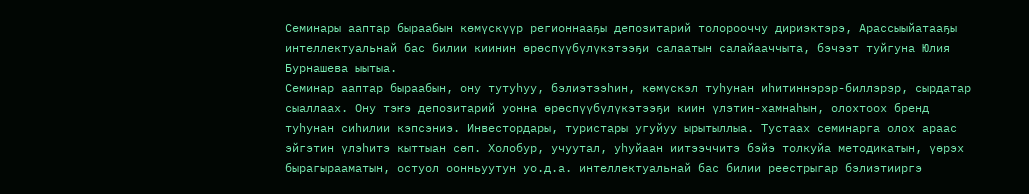Семинары ааптар быраабын көмүскүүр регионнааҕы депозитарий толорооччу дириэктэрэ, Арассыыйатааҕы интеллектуальнай бас билии киинин өрөспүүбүлүкэтээҕи салаатын салайааччыта, бэчээт туйгуна Юлия Бурнашева ыытыа.
Семинар ааптар быраабын, ону тутуһуу, бэлиэтээһин, көмүскэл туһунан иһитиннэрэр-биллэрэр, сырдатар сыаллаах. Ону тэҥэ депозитарий уонна өрөспүүбүлүкэтээҕи киин үлэтин-хамнаһын, олохтоох бренд туһунан сиһилии кэпсэниэ. Инвестордары, туристары угуйуу ырытыллыа. Тустаах семинарга олох араас эйгэтин үлэһитэ кыттыан сөп. Холобур, учуутал, уһуйаан иитээччитэ бэйэ толкуйа методикатын, үөрэх бырагырааматын, остуол оонньуутун уо.д.а. интеллектуальнай бас билии реестрыгар бэлиэтииргэ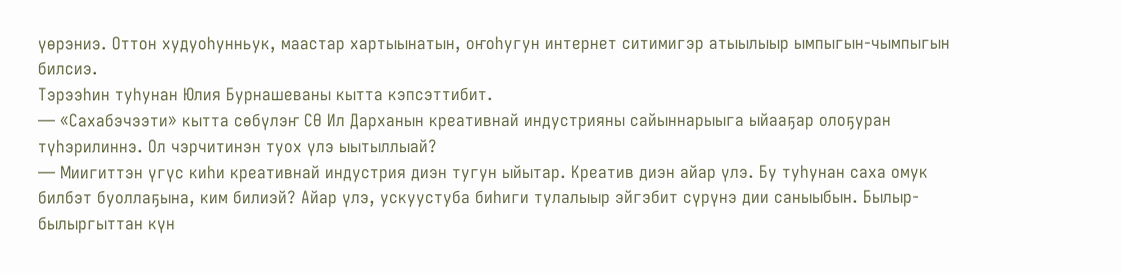үөрэниэ. Оттон худуоһунньук, маастар хартыынатын, оҥоһугун интернет ситимигэр атыылыыр ымпыгын-чымпыгын билсиэ.
Тэрээһин туһунан Юлия Бурнашеваны кытта кэпсэттибит.
— «Сахабэчээти» кытта сөбүлэҥ СӨ Ил Дарханын креативнай индустрияны сайыннарыыга ыйааҕар олоҕуран түһэрилиннэ. Ол чэрчитинэн туох үлэ ыытыллыай?
— Миигиттэн үгүс киһи креативнай индустрия диэн тугун ыйытар. Креатив диэн айар үлэ. Бу туһунан саха омук билбэт буоллаҕына, ким билиэй? Айар үлэ, ускуустуба биһиги тулалыыр эйгэбит сүрүнэ дии саныыбын. Былыр-былыргыттан күн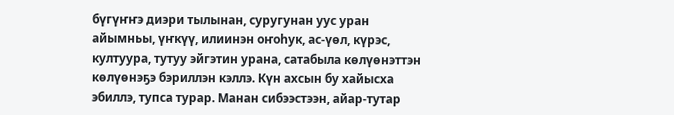бүгүҥҥэ диэри тылынан, суругунан уус уран айымньы, үҥкүү, илиинэн оҥоһук, ас-үөл, күрэс, култуура, тутуу эйгэтин урана, сатабыла көлүөнэттэн көлүөнэҕэ бэриллэн кэллэ. Күн ахсын бу хайысха эбиллэ, тупса турар. Манан сибээстээн, айар-тутар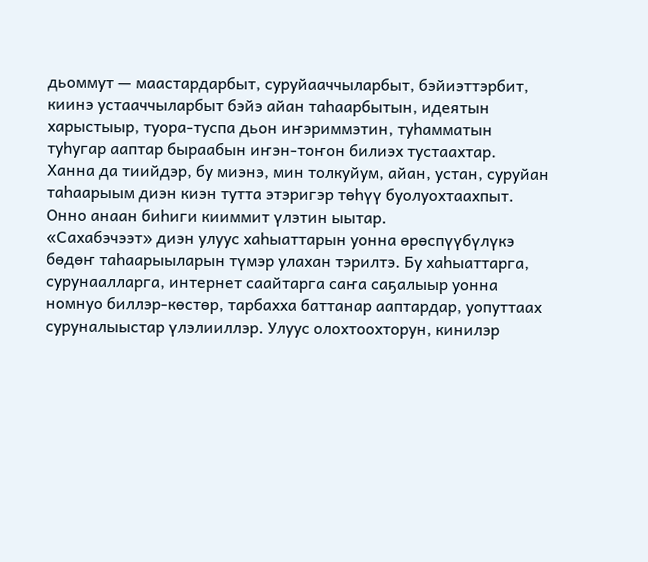дьоммут — маастардарбыт, суруйааччыларбыт, бэйиэттэрбит, киинэ устааччыларбыт бэйэ айан таһаарбытын, идеятын харыстыыр, туора-туспа дьон иҥэриммэтин, туһамматын туһугар ааптар быраабын иҥэн-тоҥон билиэх тустаахтар.
Ханна да тиийдэр, бу миэнэ, мин толкуйум, айан, устан, суруйан таһаарыым диэн киэн тутта этэригэр төһүү буолуохтаахпыт. Онно анаан биһиги кииммит үлэтин ыытар.
«Сахабэчээт» диэн улуус хаһыаттарын уонна өрөспүүбүлүкэ бөдөҥ таһаарыыларын түмэр улахан тэрилтэ. Бу хаһыаттарга, сурунаалларга, интернет саайтарга саҥа саҕалыыр уонна номнуо биллэр-көстөр, тарбахха баттанар ааптардар, уопуттаах суруналыыстар үлэлииллэр. Улуус олохтоохторун, кинилэр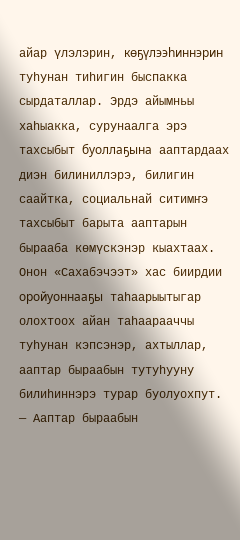айар үлэлэрин, көҕүлээһиннэрин туһунан тиһигин быспакка сырдаталлар. Эрдэ айымньы хаһыакка, сурунаалга эрэ тахсыбыт буоллаҕына ааптардаах диэн билиниллэрэ, билигин саайтка, социальнай ситимҥэ тахсыбыт барыта ааптарын бырааба көмүскэнэр кыахтаах. Онон «Сахабэчээт» хас биирдии оройуоннааҕы таһаарыытыгар олохтоох айан таһаарааччы туһунан кэпсэнэр, ахтыллар, ааптар быраабын тутуһууну билиһиннэрэ турар буолуохпут.
— Ааптар быраабын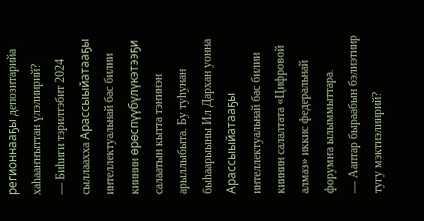регионнааҕы депозитарийа хаһааҥҥыттан үлэлиирий?
— Биһиги тэрилтэбит 2024 сыллаахха Арассыыйатааҕы интеллектуальнай бас билии киинин өрөспүүбүлүкэтээҕи салаатын кытта тэҥинэн арыллыбыта. Бу туһунан быһаарыыны Ил Дархан уонна Арассыыйатааҕы интеллектуальнай бас билии киинин салалтата «Цифровой алмаз» иккис федеральнай форумҥа ылыммыттара.
— Ааптар быраабын бэлиэтиир тугу мэктиэлиирий?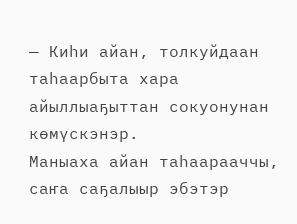— Киһи айан, толкуйдаан таһаарбыта хара айыллыаҕыттан сокуонунан көмүскэнэр.
Маныаха айан таһаарааччы, саҥа саҕалыыр эбэтэр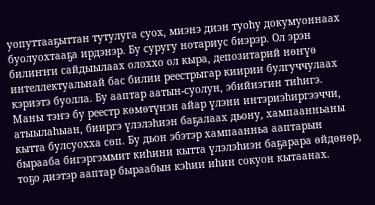уопуттааҕыттан тутулуга суох, миэнэ диэн туоһу докумуоннаах буолуохтааҕа ирдэнэр. Бу суругу нотариус биэрэр. Ол эрэн билиҥҥи сайдыылаах олоххо ол кыра, депозитарий нөҥүө интеллектуальнай бас билии реестрыгар киирии булгуччулаах кэриэтэ буолла. Бу ааптар аатын-суолун, эбийиэгин тиһигэ.
Маны тэҥэ бу реестр көмөтүнэн айар үлэни интэриэһиргээччи, атыылаһыан, бииргэ үлэлэһиэн баҕалаах дьону, хампаанньаны кытта булсуохха сөп. Бу дьон эбэтэр хампаанньа ааптарын бырааба бигэргэммит киһини кытта үлэлэһиэн баҕарара өйдөнөр, тоҕо диэтэр ааптар быраабын кэһии иһин сокуон кытаанах.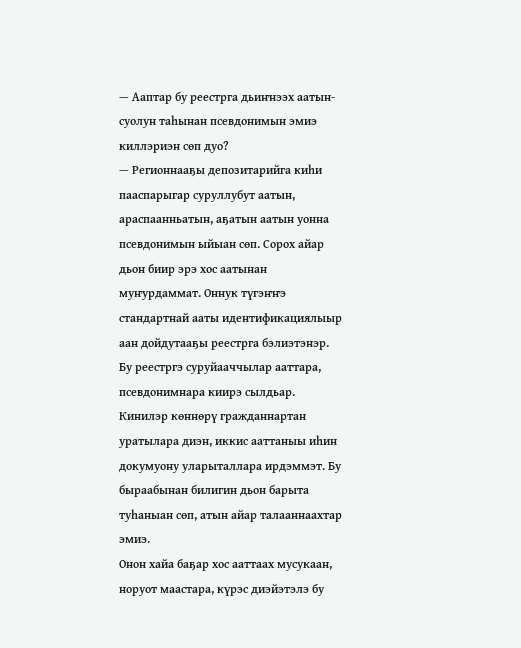— Ааптар бу реестрга дьиҥнээх аатын-суолун таһынан псевдонимын эмиэ киллэриэн сөп дуо?
— Регионнааҕы депозитарийга киһи пааспарыгар суруллубут аатын, араспаанньатын, аҕатын аатын уонна псевдонимын ыйыан сөп. Сорох айар дьон биир эрэ хос аатынан муҥурдаммат. Оннук түгэҥҥэ стандартнай ааты идентификациялыыр аан дойдутааҕы реестрга бэлиэтэнэр.
Бу реестргэ суруйааччылар ааттара, псевдонимнара киирэ сылдьар. Кинилэр көннөрү гражданнартан уратылара диэн, иккис ааттаныы иһин докумуону уларыталлара ирдэммэт. Бу быраабынан билигин дьон барыта туһаныан сөп, атын айар талааннаахтар эмиэ.
Онон хайа баҕар хос ааттаах мусукаан, норуот маастара, күрэс диэйэтэлэ бу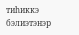тиһиккэ бэлиэтэнэр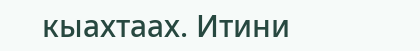кыахтаах. Итини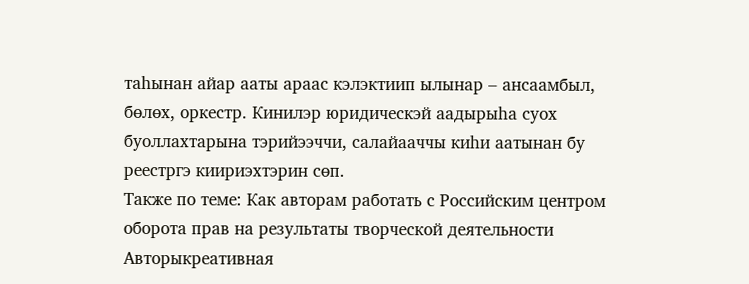таһынан айар ааты араас кэлэктиип ылынар – ансаамбыл, бөлөх, оркестр. Кинилэр юридическэй аадырыһа суох буоллахтарына тэрийээччи, салайааччы киһи аатынан бу реестргэ киириэхтэрин сөп.
Также по теме: Как авторам работать с Российским центром оборота прав на результаты творческой деятельности Авторыкреативная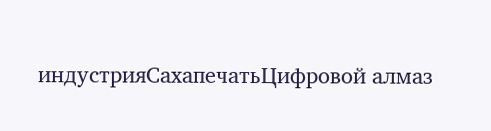индустрияСахапечатьЦифровой алмаз